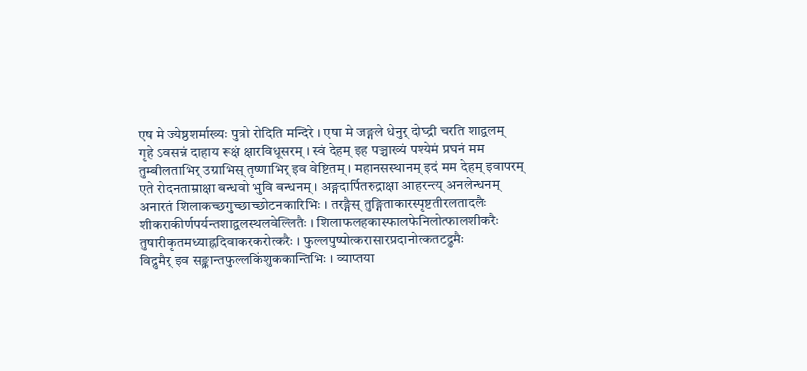एष मे ज्येष्ठशर्माख्यः पुत्रो रोदिति मन्दिरे । एषा मे जङ्गले धेनुर् दोघ्द्री चरति शाद्वलम्
गृहे ऽवसन्नं दाहाय रूक्षं क्षारविधूसरम् । स्वं देहम् इह पञ्चाख्यं पश्येमं प्रघनं मम
तुम्बीलताभिर् उग्राभिस् तृष्णाभिर् इव वेष्टितम् । महानसस्थानम् इदं मम देहम् इवापरम्
एते रोदनताम्राक्षा बन्धवो भुवि बन्धनम् । अङ्गदार्पितरुद्राक्षा आहरन्त्य् अनलेन्धनम्
अनारतं शिलाकच्छगुच्छाच्छोटनकारिभिः । तरङ्गैस् तुङ्गिताकारस्पृष्टतीरलतादलैः
शीकराकीर्णपर्यन्तशाद्वलस्थलवेल्लितैः । शिलाफलहकास्फालफेनिलोत्फालशीकरैः
तुषारीकृतमध्याह्नदिवाकरकरोत्करैः । फुल्लपुष्पोत्करासारप्रदानोत्कतटद्रुमैः
विद्रुमैर् इव सङ्क्रान्तफुल्लकिंशुककान्तिभिः । व्याप्तया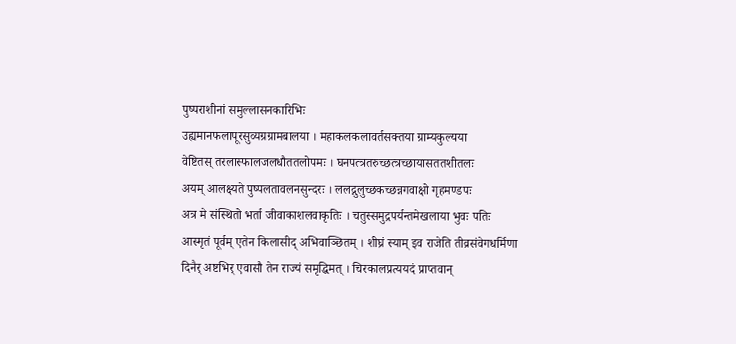पुष्पराशीनां समुल्लासनकारिभिः
उह्यमानफलापूरसुव्यग्रग्रामबालया । महाकलकलावर्तसक्तया ग्राम्यकुल्यया
वेष्टितस् तरलास्फालजलधौततलोपमः । घनपत्त्रतरुच्छत्त्रच्छायासततशीतलः
अयम् आलक्ष्यते पुष्पलतावलनसुन्दरः । ललद्गुलुच्छकच्छन्नगवाक्षो गृहमण्डपः
अत्र मे संस्थितो भर्ता जीवाकाशलवाकृतिः । चतुस्समुद्रपर्यन्तमेखलाया भुवः पतिः
आस्मृतं पूर्वम् एतेन किलासीद् अभिवाञ्छितम् । शीघ्रं स्याम् इव राजेति तीव्रसंवेगधर्मिणा
दिनैर् अष्टभिर् एवासौ तेन राज्यं समृद्धिमत् । चिरकालप्रत्ययदं प्राप्तवान्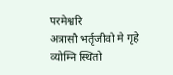परमेश्वरि
अत्रासौ भर्तृजीवो मे गृहे व्योम्नि स्थितो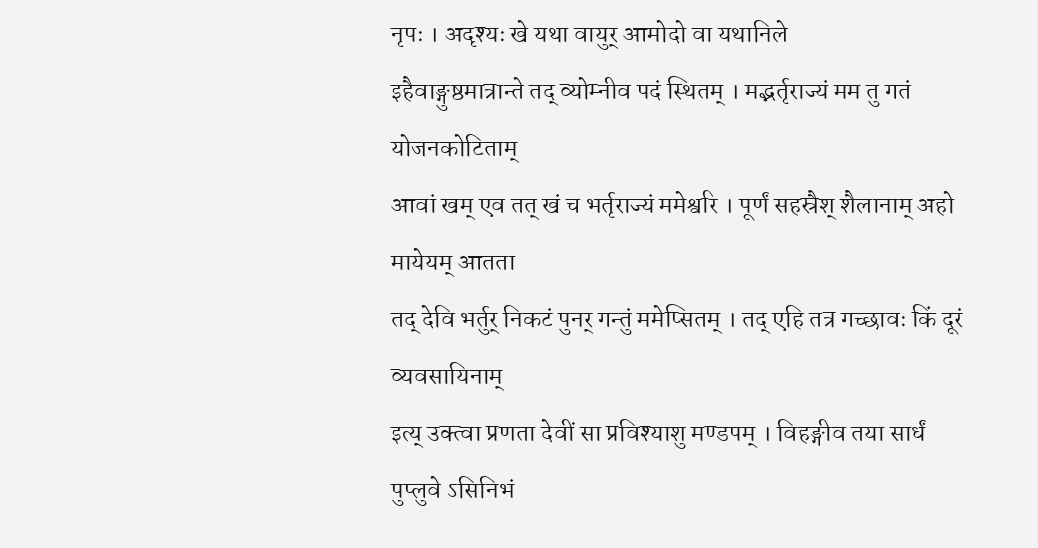नृपः । अदृश्यः खे यथा वायुर् आमोदो वा यथानिले
इहैवाङ्गुष्ठमात्रान्ते तद् व्योम्नीव पदं स्थितम् । मद्भर्तृराज्यं मम तु गतं योजनकोटिताम्
आवां खम् एव तत् खं च भर्तृराज्यं ममेश्वरि । पूर्णं सहस्रैश् शैलानाम् अहो मायेयम् आतता
तद् देवि भर्तुर् निकटं पुनर् गन्तुं ममेप्सितम् । तद् एहि तत्र गच्छावः किं दूरं व्यवसायिनाम्
इत्य् उक्त्वा प्रणता देवीं सा प्रविश्याशु मण्डपम् । विहङ्गीव तया सार्धं पुप्लुवे ऽसिनिभं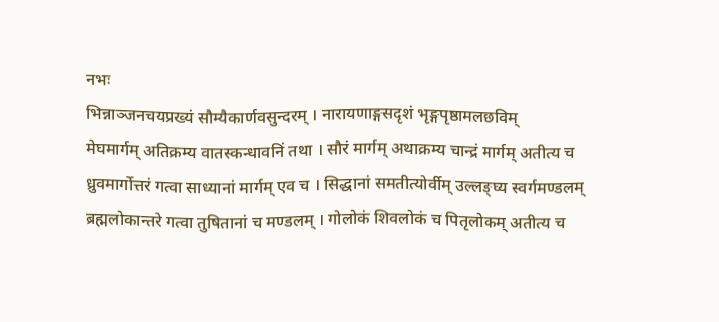नभः
भिन्नाञ्जनचयप्रख्यं सौम्यैकार्णवसुन्दरम् । नारायणाङ्गसदृशं भृङ्गपृष्ठामलछविम्
मेघमार्गम् अतिक्रम्य वातस्कन्धावनिं तथा । सौरं मार्गम् अथाक्रम्य चान्द्रं मार्गम् अतीत्य च
ध्रुवमार्गोत्तरं गत्वा साध्यानां मार्गम् एव च । सिद्धानां समतीत्योर्वीम् उल्लङ्घ्य स्वर्गमण्डलम्
ब्रह्मलोकान्तरे गत्वा तुषितानां च मण्डलम् । गोलोकं शिवलोकं च पितृलोकम् अतीत्य च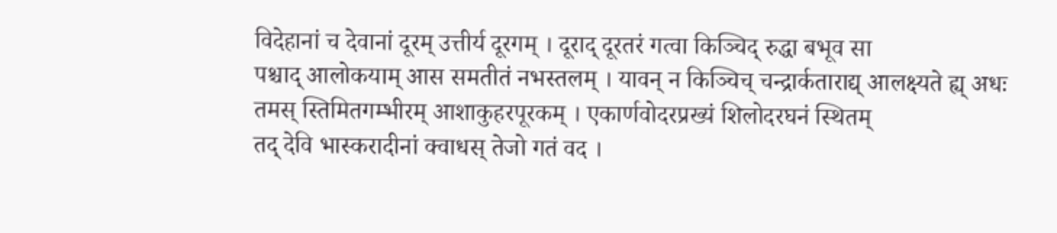विदेहानां च देवानां दूरम् उत्तीर्य दूरगम् । दूराद् दूरतरं गत्वा किञ्चिद् रुद्धा बभूव सा
पश्चाद् आलोकयाम् आस समतीतं नभस्तलम् । यावन् न किञ्चिच् चन्द्रार्कताराद्य् आलक्ष्यते ह्य् अधः
तमस् स्तिमितगम्भीरम् आशाकुहरपूरकम् । एकार्णवोदरप्रख्यं शिलोदरघनं स्थितम्
तद् देवि भास्करादीनां क्वाधस् तेजो गतं वद ।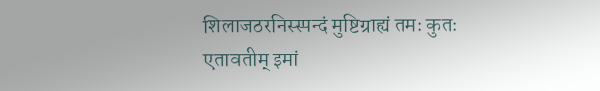शिलाजठरनिस्स्पन्दं मुष्टिग्राह्यं तमः कुतः
एतावतीम् इमां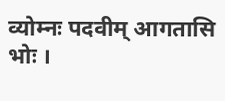व्योम्नः पदवीम् आगतासि भोः ।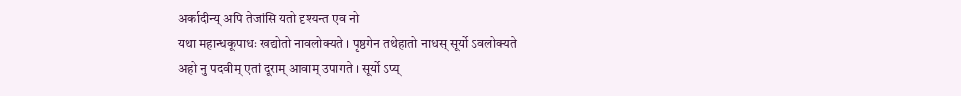अर्कादीन्य् अपि तेजांसि यतो दृश्यन्त एव नो
यथा महान्धकूपाधः खद्योतो नावलोक्यते । पृष्ठगेन तथेहातो नाधस् सूर्यो ऽवलोक्यते
अहो नु पदवीम् एतां दूराम् आवाम् उपागते । सूर्यो ऽप्य्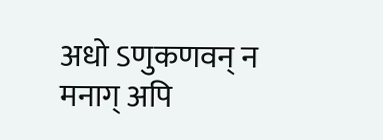अधो ऽणुकणवन् न मनाग् अपि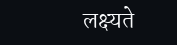लक्ष्यते